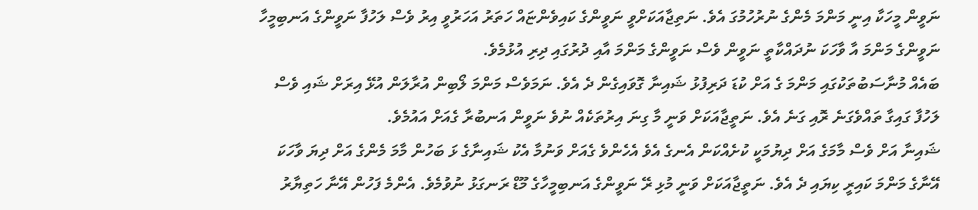ނަވީން މީހަކާ އިނީ މަންމަ މެންގެ ނުރުހުމުގަ އެވެ. ނަތިޖާއަކަށްވީ ނަވީންގެ ކައިވެންޏައް ހަތަރު އަހަރުވީ އިރު ވެސް ލަހުފާ ނަވީންގެ އަނބިމީހާ ނަވީންގެ މަންމަ އާ ވާހަކަ ނުދައްކާތީ ނަވީން ވެސް ނަވީންގެ މަންމަ އާއި ދުރުގައި ދިރި އުޅުމެވެ.
ބައެއް މުނާސަބުތަކުގައި މަންމަ ގެ އަށް ކުޑަ ދަރިފުޅު ޝައިނާ ގޮވައިގެން ދެ އެވެ. ނަމަވެސް މަންމަ ލޯބިން އުރާލަން އުޅޭ އިރަށް ޝައި ވެސް ލަހުފާ ގައިގާ ތައްވެގަނެ ރޮއި ގަނެ އެވެ. ނަތީޖާއަކަށް ވަނީ މާ ގިނަ އިރުތަކެއް ނުވެ ނަވީން އަނބުރާ ގެއަށް އައުމެވެ.
ޝައިނާ އަށް ވެސް މާމަގެ އަށް ދިޔުމަކީ ކުށެއްކަން އެނގެ އެވެ އެހެންވެ ގެއަށް ވަނުމާ އެކު ޝައިނާގެ ޅަ ބަހުން މާމަ މެންގެ އަށް ދިޔަ ވާހަކަ އޭނާގެ މަންމަ ކައިރީ ކިޔައި ދެ އެވެ. ނަތީޖާއަކަށް ވަނީ މުޅި ރޭ ނަވީންގެ އަނބިމީހާގެ މޫޑް ރަނގަޅު ނުވުމެވެ. އެންމެ ފަހުން އޭނާ ހަތިޔާރު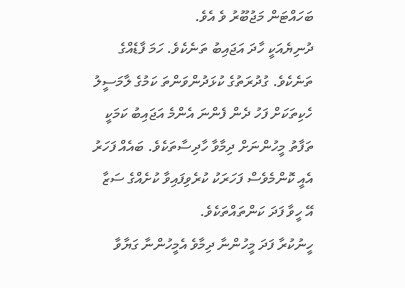ބަހައްޓަން މަޖުބޫރު ވެ އެވެ.
ދުނިޔެއަކީ ހާދަ އަޖައިބު ތަނެކެވެ. ހަމަ ފާޑެއްގެ ތަނެކެވެ. ގުދުރަތުގެ ކުޅަދުންވަންތަ ކަމުގެ ލާމަސީލު ހެކިތަކަށް ފަހު ދެން ފެންނަ އެންމެ އަޖައިބު ކަމަކީ ތަފާތު މީހުންނަށް ދިމާވާ ހާދިސާތަކެވެ. ބައެއް ފަހަރު އެއީ ކޮންމެވެސް ފަހަރަކު ކުރެވިފައިވާ ކުށެއްގެ ސަޒާ އޭ ހީވާ ފަދަ ކަންތައްތަކެވެ.
ހީނުކުރާ ފަދަ މީހުންނާ ދިމާވެ އެމީހުންނާ ގަޔާވާ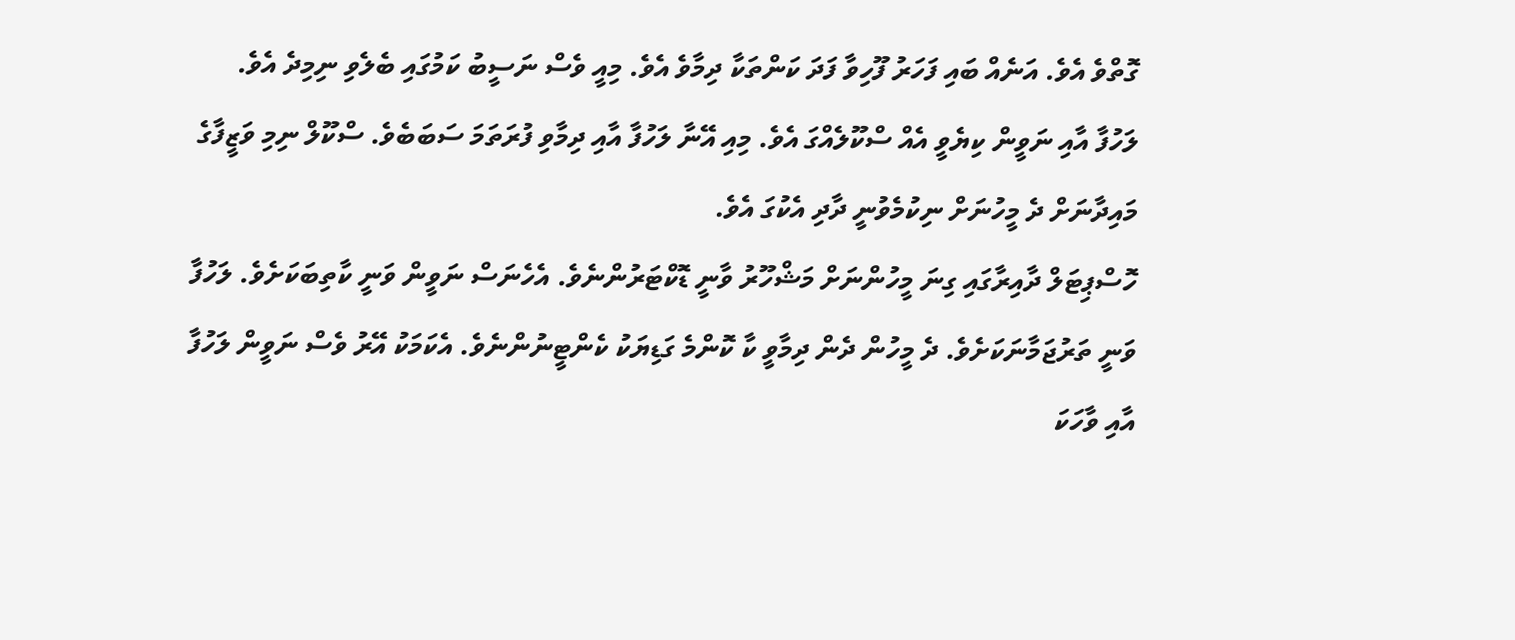ގޮތްވެ އެވެ. އަނެއް ބައި ފަހަރު ފޫހިވާ ފަދަ ކަންތަކާ ދިމާވެ އެވެ. މިއީ ވެސް ނަސީބު ކަމުގައި ބެލެވި ނިމިދެ އެވެ.
ލަހުފާ އާއި ނަވީން ކިޔެވީ އެއް ސްކޫލެއްގަ އެވެ. މިއި އޭނާ ލަހުފާ އާއި ދިމާވި ފުރަތަމަ ސަބަބެވެ. ސްކޫލް ނިމި ވަޒީފާގެ މައިދާނަށް ދެ މީހުނަށް ނިކުމެވުނީ ދާދި އެކުގަ އެވެ.
ހޮސްޕިޓަލް ދާއިރާގައި ގިނަ މީހުންނަށް މަޝްހޫރު ވާނީ ޑޮކްޓަރުންނެވެ. އެހެނަސް ނަވީން ވަނީ ކާތިބަކަށެވެ. ލަހުފާ ވަނީ ތަރުޖަމާނަކަށެވެ. ދެ މީހުން ދެން ދިމާވީ ކާ ކޮންމެ ގަޑިޔަކު ކެންޓީނުންނެވެ. އެކަމަކު އޭރު ވެސް ނަވީން ލަހުފާ އާއި ވާހަކަ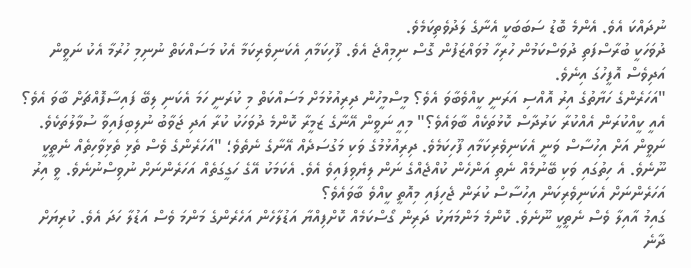ނުދައްކަ އެވެ. އެންމެ ބޮޑު ސަބަބަކީ އެނާގެ ލަދުވެތިކަމެވެ.
ދުވަހަކީ ބުރާސްފަތި ދުވަސްކަމުން ހުރިހާ މުވައްޒަފުން ގޮސް ނިމިއްޖެ އެވެ. ފޫހިކަމާއި އެކަނިވެރިކަމާ އެކު މަސައްކަތް ނުނިމި ހުރުމާ އެކު ނަވީން އަދިވެސް އޮފީހުގަ އިނެވެ.
"އަހަރެންގެ ހަޔާތުގެ އިރު އޮއްސި އަރަނީ ކީއްވެބާވަ އެވެ؟ މީސްމީހުން ދިރިއުޅުމަށް މަސައްކަތް މި ކުރަނީ ހަމަ އެކަނި ލިބޭ ފައިސާފޮއްޗަށް ބާވަ އެވެ؟ އެއީ ކީއްކުރަން އެއްކުރާ ކަރުދާސް ކޮޅުތަކެއް ބާވައެވެ؟" މިއީ ނަވީން އޭނާގެ ޒަމީރާ ކޮންމެ ދުވަހަކު ކުރާ އަދި ޖަވާބު ނުލިބިފައިވާ ސުވާލުތަކެވެ.
ނަވީން އަށް އިހުސާސް ވަނީ އެކަނިވެރިކަމާއި ފޫހިކަމެވެ. ދިރިއުޅުމުގެ ވަކި މަގުސަދެއް އޭނާގެ ނެތެވެ؛ "އަހަރެންގެ ވެސް ތެޅި ތެޅިވާހިތެއް ނެތީކީ ނޫނެވެ. އެ ހިތުގައި ވަކި ބޭނުމެއް ނެތި އަންހެން ކުއްޖެއްގެ ނަން ލިޔެވިފައިވެ އެވެ. އެކަމަކު އޭގެ ހަގީގަތެއް އަހަރެންނަށް ނުވިސްނުނެވެ. ވީ އިރު އަހަރެންނަށް އެކަނިވެރިކަން އިހުސާސް ކުރަން ޖެހިފައި މިއޮތީ ކީއްވެ ބާވައެވެ؟
ގައިމު އާއިލާ ވެސް ނެތީކީ ނޫނެވެ. ކޮންމެ މަންމަޔަކު ދަރިން ގޯސްކަމެއް ކޮށްފިއްޔާ އަޑުލާހެން އަހެރެންގެ މަންމަ ވެސް އަޑުލާ ހަދަ އެވެ. ކުރިޔަށް ދާނެ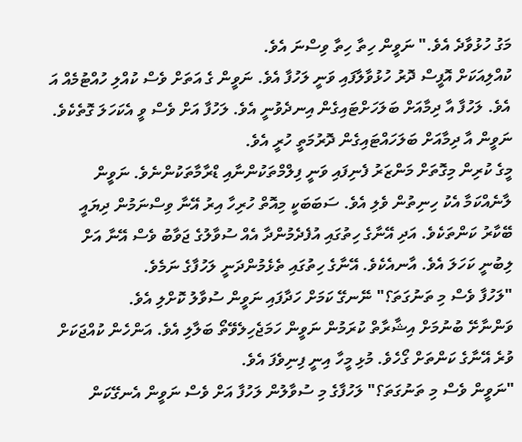މަގު ހުޅުވާދެ އެވެ." ނަވީން ހިތާ ހިތާ ވިސްނަ އެވެ.
ކުއްލިއަކަށް އޮފީސް ދޮރު ހުޅުވާލާފައި ވަނީ ލަހުފާ އެވެ. ނަވީން ގެ އަތަށް ވެސް ކުއްލި ހުއްޓުމެއް އަ އެވެ. ލަހުފާ އާ ދިމާއަށް ބަލަހަށްޓައިގެން އިނދެވުނީ އެވެ. ލަހުފާ އަށް ވެސް ވީ އެކަހަލަ ގޮތެކެވެ. ނަވީން އާ ދިމާއަށް ބަލަހައްޓައިގެން ދޮރުމަތީ ހުރީ އެވެ.
މީގެ ކުރިން މިގޮތަށް މަންޒަރު ފެނިފައި ވަނީ ފިލްމްތަކުންނާއި ޑްރާމާތަކުންނެވެ. ނަވީން ލާނެއްކަމާ އެކު ހިނިތުން ވެލި އެވެ. ސަބަބަކީ މިއޮތް ހުރިހާ އިރު އޭނާ ވިސްނަމުން ދިޔައީ ބޭކާރު ކަންތަކެވެ. އަދި އޭނާގެ ހިތުގައި އުފެދެމުންދާ އެއް ސުވާލުގެ ޖަވާބު ވެސް އޭނާ އަށް ލިބުނީ ކަހަލަ އެވެ. އާނއެކެވެ. އޭނާގެ ހިތުގައި ތެޅެމުންދަނީ ލަހުފާގެ ނަމެވެ.
"ލަހުފާ ވެސް މި ތަނުގަތަ؟" ނޭނގޭ ކަމަށް ހަދާފައި ނަވީން ސުވާލު ކޮށްލި އެވެ.
ވަންނާށޭ ބުނުމަށް އިޝާރާތް ކުރަމުން ނަވީން ހަމަޖެހިލެވޭތޯ ބަލާލި އެވެ. އަންހެން ކުއްޖަކަށް ވުރެ އޭނާގެ ކަންތަށް ގޯހެވެ. މުޅި މީހާ އިނީ ފިނިވެފަ އެވެ.
"ނަވީން ވެސް މި ތަނުގަތަ؟" ލަހުފާގެ މި ސުވާލުން ލަހުފާ އަށް ވެސް ނަވީން އެނގޭކަން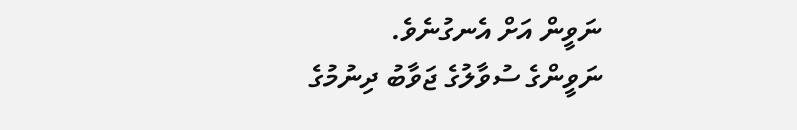ނަވީން އަށް އެނގުނެވެ.
ނަވީންގެ ސުވާލުގެ ޖަވާބު ދިނުމުގެ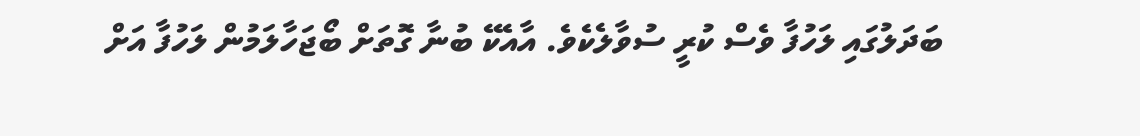ބަދަލުގައި ލަހުފާ ވެސް ކުރީ ސުވާލެކެވެ. އާއެކޭ ބުނާ ގޮތަށް ބޯޖަހާލަމުން ލަހުފާ އަށް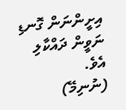އިށީންނަން ގޮނޑި ނަވީން ދައްކާލި އެވެ.
(ނުނިމޭ)